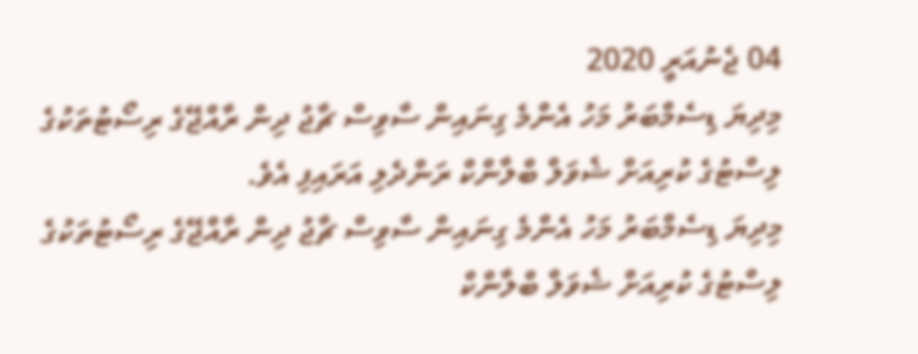04 ޖެނުއަރީ 2020
މިދިޔަ ޑިސެމްބަރު މަހު އެންމެ ގިނައިން ސާވިސް ޗާޖު ދިން ރާއްޖޭގެ ރިސޯޓުތަކުގެ ލިސްޓުގެ ކުރިއަށް ޝެވަލް ބްލާންކް ރަންދެލި އަރައިފި އެވެ.
މިދިޔަ ޑިސެމްބަރު މަހު އެންމެ ގިނައިން ސާވިސް ޗާޖު ދިން ރާއްޖޭގެ ރިސޯޓުތަކުގެ ލިސްޓުގެ ކުރިއަށް ޝެވަލް ބްލާންކް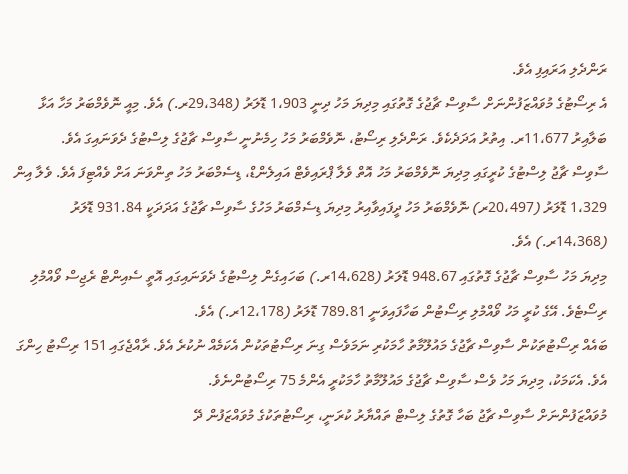ރަންދެލި އަރައިފި އެވެ.
އެ ރިސޯޓުގެ މުވައްޒަފުންނަށް ސާވިސް ޗާޖުގެ ގޮތުގައި މިދިޔަ މަހު ދިނީ 1،903 ޑޮލަރު (29،348ރ.) އެވެ. މިއީ ނޮވެމްބަރު މަހާ އަޅާ ބަލާއިރު 11،677ރ. އިތުރު އަދަދެކެވެ. ރަންދެލި ރިސޯޓު، ނޮވެމްބަރު މަހު ހިމެނުނީ ސާވިސް ޗާޖުގެ ލިސްޓުގެ ދެވަނައިގަ އެވެ.
ސާވިސް ޗާޖު ލިސްޓުގެ ކުރީގައި މިދިޔަ ނޮވެމްބަރު މަހު އޮތް ވެލާ ޕްރައިވެޓް އައިލެންޑް، ޑިސެމްބަރު މަހު ތިންވަނަ އަށް ވެއްޓިފަ އެވެ. ވެލާ އިން 1،329 ޑޮލަރު (20،497ރ) ނޮވެމްބަރު މަހު ދީފައިވާއިރު މިދިޔަ ޑިސެމްބަރު މަހުގެ ސާވިސް ޗާޖުގެ އަދަދަކީ 931.84 ޑޮލަރު (14،368ރ.) އެވެ.
މިދިޔަ މަހު ސާވިސް ޗާޖުގެ ގޮތުގައި 948.67 ޑޮލަރު (14،628ރ.) ބަހައިގެން ލިސްޓުގެ ދެވަނައިގައި އޮތީ ސެއިންޓް ރެޖިސް ވޯއްމުލި ރިސޯޓެވެ. އޭގެ ކުރީ މަހު ވޯއްމުލި ރިސޯޓުން ބަހާފައިވަނީ 789.81 ޑޮލަރު (12،178ރ.) އެވެ.
ބައެއް ރިސޯޓުތަކުން ސާވިސް ޗާޖުގެ މައުލޫމާތު ހާމަކުރި ނަމަވެސް ގިނަ ރިސޯޓުތަކުން އެކަމެއް ނުކުރެ އެވެ. ރާއްޖެގައި 151 ރިސޯޓު ހިންގަ އެވެ. އެކަމަކު، މިދިޔަ މަހު ވެސް ސާވިސް ޗާޖުގެ މައުލޫމާތު ހާމަކުރީ އެންމެ 75 ރިސޯޓުންނެވެ.
މުވައްޒަފުންނަށް ސާވިސް ޗާޖު ބަހާ ގޮތުގެ ލިސްޓް ތައްޔާރު ކުރަނީ، ރިސޯޓުތަކުގެ މުވައްޒަފުން ދޭ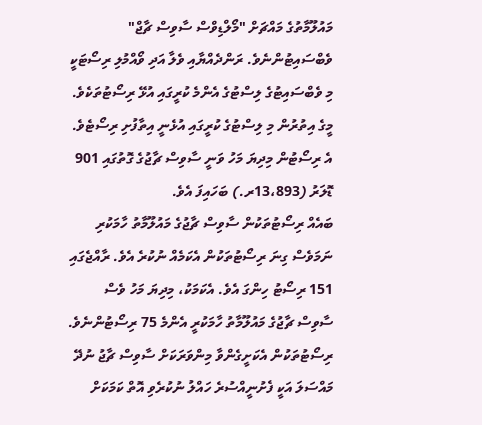މައުލޫމާތުގެ މައްޗަށް "މޯލްޑިވްސް ސާވިސް ޗާޖް" ވެބްސައިޓުންނެވެ. ރަންދެއްޔާއި ވެލާ އަދި ވޯއްމުލި ރިސޯޓަކީ މި ވެބްސައިޓުގެ ލިސްޓުގެ އެންމެ ކުރީގައި އުޅޭ ރިސޯޓުތަކެވެ. މީގެ އިތުރުން މި ލިސްޓުގެ ކުރީގައި އުޅެނީ އިތާފުށި ރިސޯޓެވެ. އެ ރިސޯޓުން މިދިޔަ މަހު ވަނީ ސާވިސް ޗާޖުގެ ގޮތުގައި 901 ޑޮލަރު (13،893ރ.) ބަހައިފަ އެވެ.
ބައެއް ރިސޯޓުތަކުން ސާވިސް ޗާޖުގެ މައުލޫމާތު ހާމަކުރި ނަމަވެސް ގިނަ ރިސޯޓުތަކުން އެކަމެއް ނުކުރެ އެވެ. ރާއްޖެގައި 151 ރިސޯޓު ހިންގަ އެވެ. އެކަމަކު، މިދިޔަ މަހު ވެސް ސާވިސް ޗާޖުގެ މައުލޫމާތު ހާމަކުރީ އެންމެ 75 ރިސޯޓުންނެވެ.
ރިސޯޓުތަކުން އެކަށީގެންވާ މިންވަރަކަށް ސާވިސް ޗާޖު ނުދޭ މައްސަލަ އަކީ ފެށުނީއްސުރެ ހައްލު ނުކުރެވި އޮތް ކަމަކަށް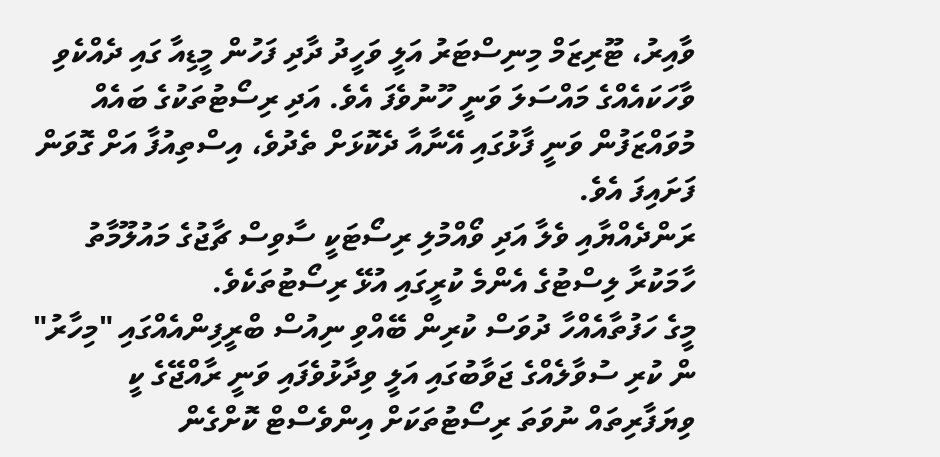ވާއިރު، ޓޫރިޒަމް މިނިސްޓަރު އަލީ ވަހީދު ދާދި ފަހުން މީޑިއާ ގައި ދެއްކެވި ވާހަކައެއްގެ މައްސަލަ ވަނީ ހޫނުވެފަ އެވެ. އަދި ރިސޯޓުތަކުގެ ބައެއް މުވައްޒަފުން ވަނީ ފާޅުގައި އޭނާއާ ދެކޮޅަށް ތެދުވެ، އިސްތިއުފާ އަށް ގޮވަން ފަށައިފަ އެވެ.
ރަންދެއްޔާއި ވެލާ އަދި ވޯއްމުލި ރިސޯޓަކީ ސާވިސް ޗާޖުގެ މައުލޫމާތު ހާމަކުރާ ލިސްޓުގެ އެންމެ ކުރީގައި އުޅޭ ރިސޯޓުތަކެވެ.
މީގެ ހަފުތާއެއްހާ ދުވަސް ކުރިން ބޭއްވި ނިއުސް ބްރީފިންއެއްގައި "މިހާރު" ން ކުރި ސުވާލެއްގެ ޖަވާބުގައި އަލީ ވިދާޅުވެފައި ވަނީ ރާއްޖޭގެ ކީ ވިޔަފާރިތައް ނުވަތަ ރިސޯޓުތަކަށް އިންވެސްޓް ކޮށްގެން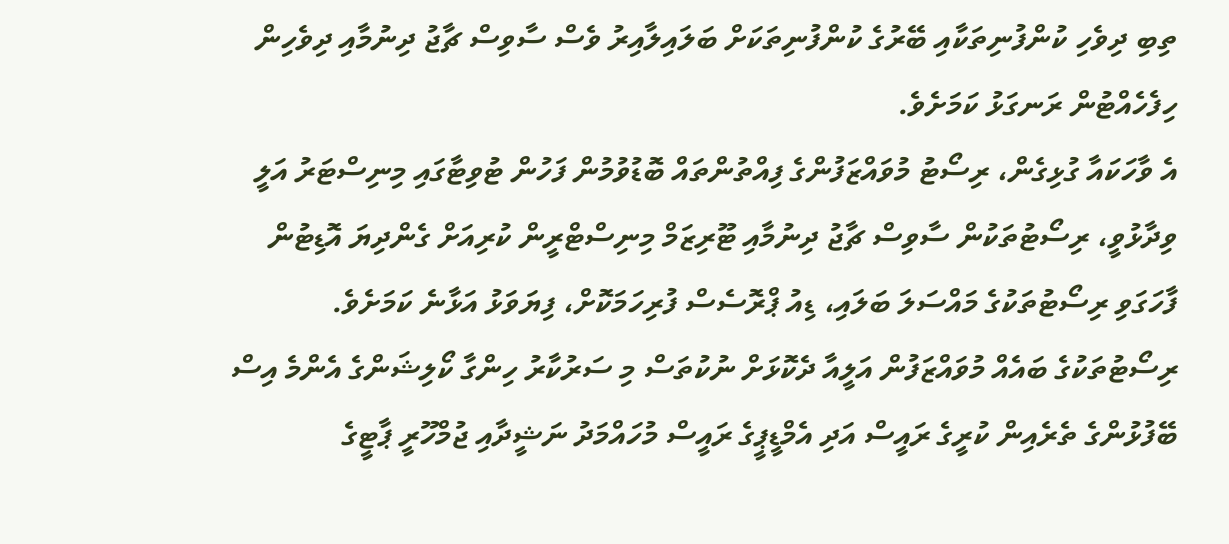ތިބި ދިވެހި ކުންފުނިތަކާއި ބޭރުގެ ކުންފުނިތަކަށް ބަލައިލާއިރު ވެސް ސާވިސް ޗާޖު ދިނުމާއި ދިވެހިން ހިފެހެއްޓުން ރަނގަޅު ކަމަށެވެ.
އެ ވާހަކައާ ގުޅިގެން، ރިސޯޓު މުވައްޒަފުންގެ ފިއްތުންތައް ބޮޑުވުމުން ފަހުން ޓުވިޓާގައި މިނިސްޓަރު އަލީ ވިދާޅުވީ، ރިސޯޓުތަކުން ސާވިސް ޗާޖު ދިނުމާއި ޓޫރިޒަމް މިނިސްޓްރީން ކުރިއަށް ގެންދިޔަ އޮޑިޓުން ފާހަގަވި ރިސޯޓުތަކުގެ މައްސަލަ ބަލައި، ޑިއު ޕްރޮސެސް ފުރިހަމަކޮށް، ފިޔަވަޅު އަޅާނެ ކަމަށެވެ.
ރިސޯޓުތަކުގެ ބައެއް މުވައްޒަފުން އަލީއާ ދެކޮޅަށް ނުކުތަސް މި ސަރުކާރު ހިންގާ ކޯލިޝަންގެ އެންމެ އިސް ބޭފުޅުންގެ ތެރެއިން ކުރީގެ ރައީސް އަދި އެމްޑީޕީގެ ރައީސް މުހައްމަދު ނަޝީދާއި ޖުމްހޫރީ ޕާޓީގެ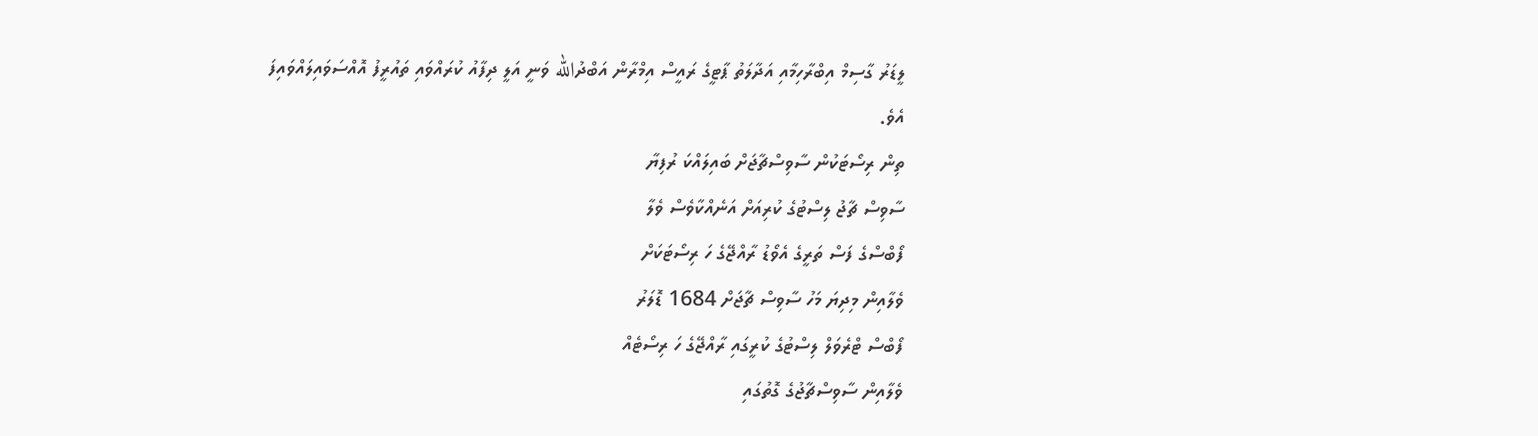ލީޑަރު ގާސިމް އިބްރާހިމާއި އަދާލަތު ޕާޓީގެ ރައީސް އިމްރާން އަބްދުالله ވަނީ އަލީ ދިފާއު ކުރައްވައި ތައުރީފު އޮއްސަވައިލައްވައިފަ އެވެ.
ތިން ރިސޯޓަކުން ސާވިސްޗާޖަށް ބައިލައްކަ ރުފިޔާ
ސާވިސް ޗާޖު ލިސްޓުގެ ކުރިއަށް އަނެއްކާވެސް ވެލާ
ފޯބްސްގެ ފަސް ތަރީގެ އެވޯޑު ރާއްޖޭގެ ހަ ރިސޯޓަކަށް
ވެލާއިން މިދިޔަ މަހު ސާވިސް ޗާޖަށް 1684 ޑޮލަރު
ފޯބްސް ޓްރެވަލް ލިސްޓުގެ ކުރީގައި ރާއްޖޭގެ ހަ ރިސޯޓެއް
ވެލާއިން ސާވިސްޗާޖުގެ ގޮތުގައި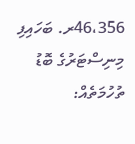46،356ރ. ބަހައިފި
މިނިސްޓަރުގެ ބޮޑު ތުހުމަތެއް: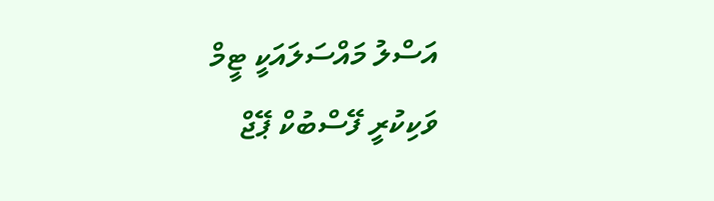އަސްލު މައްސަލައަކީ ޓީމް
ވަކިކުރީ ފޭސްބުކް ޕޭޖް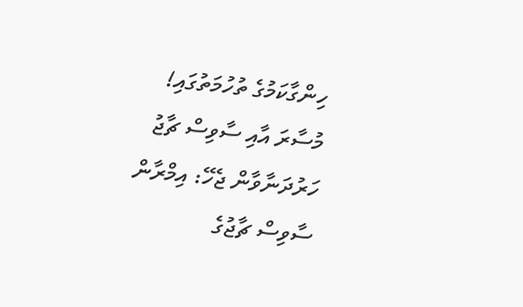ހިންގާކަމުގެ ތުހުމަތުގައި!
މުސާރަ އާއި ސާވިސް ޗާޖު ހަރުދަނާވާން ޖެހޭ: އިމްރާން
ސާވިސް ޗާޖުގެ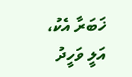ޚަބަރާ އެކު، އަލީ ވަހީދު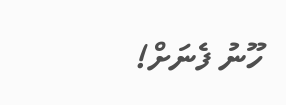ހޫނު ފެނަށް!